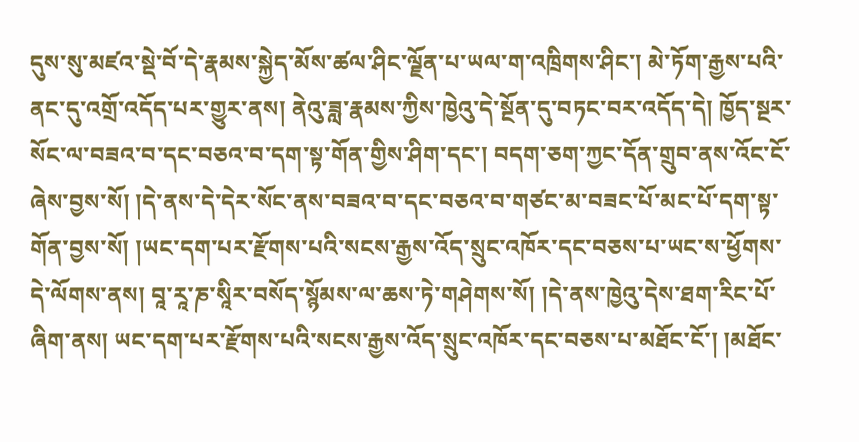དུས་སུ་མཛའ་སྡེ་བོ་དེ་རྣམས་སྐྱེད་མོས་ཚལ་ཤིང་ལྗོན་པ་ཡལ་ག་འཁྲིགས་ཤིང་། མེ་ཏོག་རྒྱས་པའི་ནང་དུ་འགྲོ་འདོད་པར་གྱུར་ནས། ནེའུ་ཟླ་རྣམས་ཀྱིས་ཁྱེའུ་དེ་སྔོན་དུ་བཏང་བར་འདོད་དེ། ཁྱོད་སྔར་སོང་ལ་བཟའ་བ་དང་བཅའ་བ་དག་སྟ་གོན་གྱིས་ཤིག་དང་། བདག་ཅག་ཀྱང་དོན་གྲུབ་ནས་འོང་ངོ་ཞེས་བྱས་སོ། །དེ་ནས་དེ་དེར་སོང་ནས་བཟའ་བ་དང་བཅའ་བ་གཙང་མ་བཟང་པོ་མང་པོ་དག་སྟ་གོན་བྱས་སོ། །ཡང་དག་པར་རྫོགས་པའི་སངས་རྒྱས་འོད་སྲུང་འཁོར་དང་བཅས་པ་ཡང་ས་ཕྱོགས་དེ་ལོགས་ནས། བཱ་རཱ་ཎ་སཱིར་བསོད་སྙོམས་ལ་ཆས་ཏེ་གཤེགས་སོ། །དེ་ནས་ཁྱེའུ་དེས་ཐག་རིང་པོ་ཞིག་ནས། ཡང་དག་པར་རྫོགས་པའི་སངས་རྒྱས་འོད་སྲུང་འཁོར་དང་བཅས་པ་མཐོང་ངོ་། །མཐོང་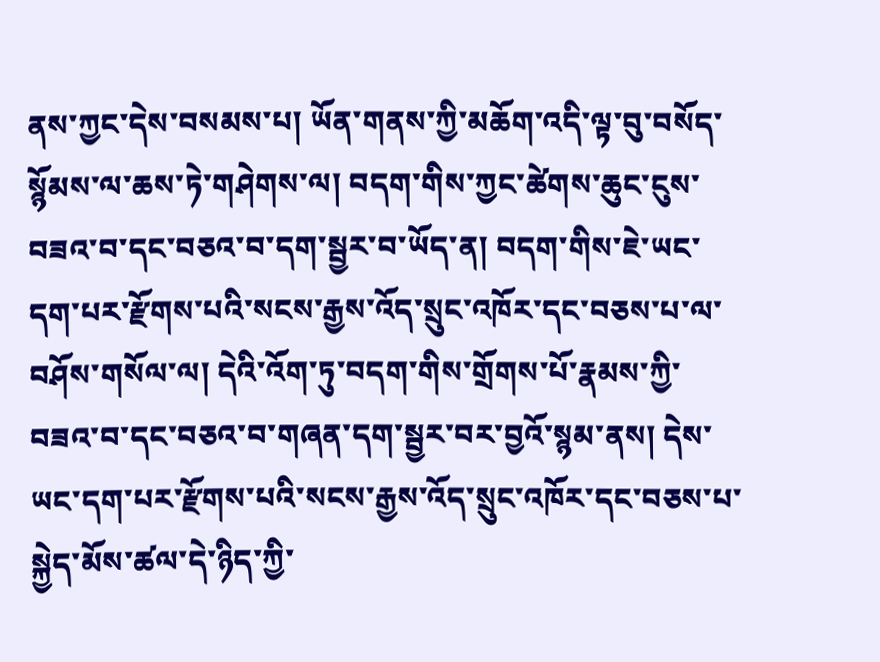ནས་ཀྱང་དེས་བསམས་པ། ཡོན་གནས་ཀྱི་མཆོག་འདི་ལྟ་བུ་བསོད་སྙོམས་ལ་ཆས་ཏེ་གཤེགས་ལ། བདག་གིས་ཀྱང་ཚེགས་ཆུང་ངུས་བཟའ་བ་དང་བཅའ་བ་དག་སྦྱར་བ་ཡོད་ན། བདག་གིས་ཇེ་ཡང་དག་པར་རྫོགས་པའི་སངས་རྒྱས་འོད་སྲུང་འཁོར་དང་བཅས་པ་ལ་བཤོས་གསོལ་ལ། དེའི་འོག་ཏུ་བདག་གིས་གྲོགས་པོ་རྣམས་ཀྱི་བཟའ་བ་དང་བཅའ་བ་གཞན་དག་སྦྱར་བར་བྱའོ་སྙམ་ནས། དེས་ཡང་དག་པར་རྫོགས་པའི་སངས་རྒྱས་འོད་སྲུང་འཁོར་དང་བཅས་པ་སྐྱེད་མོས་ཚལ་དེ་ཉིད་ཀྱི་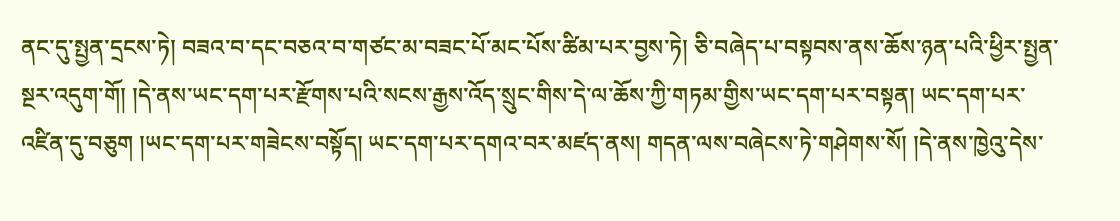ནང་དུ་སྤྱན་དྲངས་ཏེ། བཟའ་བ་དང་བཅའ་བ་གཙང་མ་བཟང་པོ་མང་པོས་ཚིམ་པར་བྱས་ཏེ། ཅི་བཞེད་པ་བསྟབས་ནས་ཆོས་ཉན་པའི་ཕྱིར་སྤྱན་སྔར་འདུག་གོ། །དེ་ནས་ཡང་དག་པར་རྫོགས་པའི་སངས་རྒྱས་འོད་སྲུང་གིས་དེ་ལ་ཆོས་ཀྱི་གཏམ་གྱིས་ཡང་དག་པར་བསྟན། ཡང་དག་པར་འཛིན་དུ་བཅུག །ཡང་དག་པར་གཟེངས་བསྟོད། ཡང་དག་པར་དགའ་བར་མཛད་ནས། གདན་ལས་བཞེངས་ཏེ་གཤེགས་སོ། །དེ་ནས་ཁྱེའུ་དེས་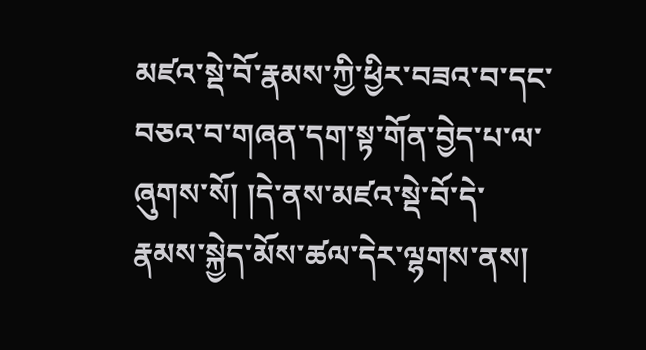མཛའ་སྡེ་བོ་རྣམས་ཀྱི་ཕྱིར་བཟའ་བ་དང་བཅའ་བ་གཞན་དག་སྟ་གོན་བྱེད་པ་ལ་ཞུགས་སོ། །དེ་ནས་མཛའ་སྡེ་བོ་དེ་རྣམས་སྐྱེད་མོས་ཚལ་དེར་ལྷགས་ནས།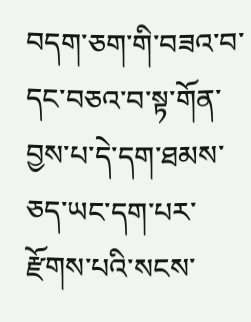བདག་ཅག་གི་བཟའ་བ་དང་བཅའ་བ་སྟ་གོན་བྱས་པ་དེ་དག་ཐམས་ཅད་ཡང་དག་པར་རྫོགས་པའི་སངས་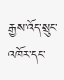རྒྱས་འོད་སྲུང་འཁོར་དང་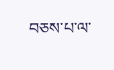བཅས་པ་ལ་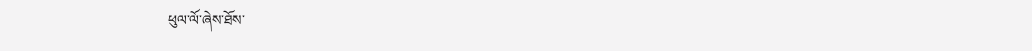ཕུལ་ལོ་ཞེས་ཐོས་